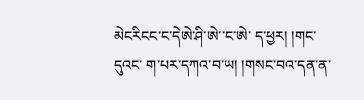མེངརིངང་ང་དེཨེ་ཤི་ཨེ་་ང་ཨེ་ ད་ཕྱར། །གང་དུའང་ ག་པར་དཀའ་བ་ཡ། །གསང་བའ་དན་ན་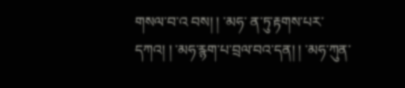གསལ་བ་འ བས། ། ་མཧ་ ན་ཏུ་རྟགས་པར་དཀའ། ། ་མཧ་རྙག་པ་བྲལ་བའ་དན། ། ་མཧ་ཀུན་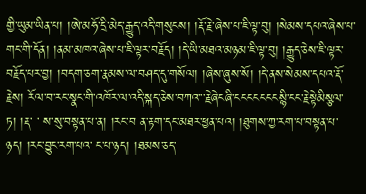གྱི་ཡུམ་ཡིན་པ། །ཨེ་མཧོ་དྲི་མེད་རྒྱུད་འདི་གསུངས། །རྡོ་རྗེ་ཞེས་པ་ཇི་ལྟ་བུ། །སེམས་དཔའ་ཞེས་པ་གང་གི་དོན། །ནམ་མཁའ་ཞེས་པ་ཇི་ལྟར་བརྗོད། །དེ་ཡི་མཐའ་མཉམ་ཇི་ལྟ་བུ། །རྒྱུད་ཅེས་ཇི་ལྟར་བརྗོད་པར་བྱ། །བདག་ཅག་རྣམས་ལ་བཤད་དུ་གསོལ། །ཞེས་ཞུས་སོ། །དེ་ནས་སེམས་དཔའ་རྡོ་རྗེས། རོལ་བ་རང་སྣང་གི་འཁོར་ལ་འདི་སྐད་ཅེས་བཀའ་་་རྗེཞེངཞི་ངངངངངངངསྙི་ངང་རྗེསྟེམིསྩལ་ཏ། །རྡ་ ་ ས་སུ་བསྟན་པ་ན། །རང་བ ན་རྟག་དང་མཐར་ཕྱན་པའ། །ཐུགས་ཀྱ་རག་པ་བསྟན་པ་ཉད། །རང་བྱུང་རག་པའ་ ང་པ་ཉད། །ཐམས་ཅད་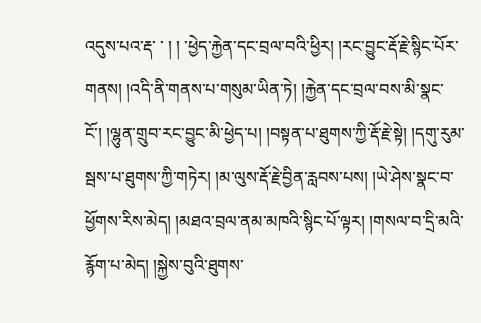འདུས་པའ་རྡ་ ་ ། ། ་ཕྱེད་རྐྱེན་དང་བྲལ་བའི་ཕྱིར། །རང་བྱུང་རྡོ་རྗེ་སྙིང་པོར་གནས། །འདི་ནི་གནས་པ་གསུམ་ཡིན་ཏེ། །རྐྱེན་དང་བྲལ་བས་མི་སྣང་ངོ་། །ལྷུན་གྲུབ་རང་བྱུང་མི་ཕྱེད་པ། །བསྟན་པ་ཐུགས་ཀྱི་རྡོ་རྗེ་སྟེ། །དགུ་རུམ་སྦས་པ་ཐུགས་ཀྱི་གཏེར། །མ་ལུས་རྡོ་རྗེ་བྱིན་རླབས་པས། །ཡེ་ཤེས་སྣང་བ་ཕྱོགས་རིས་མེད། །མཐའ་བྲལ་ནམ་མཁའི་སྙིང་པོ་ལྟར། །གསལ་བ་དྲི་མའི་རྙོག་པ་མེད། །སྐྱེས་བུའི་ཐུགས་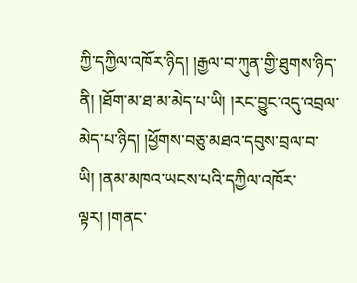ཀྱི་དཀྱིལ་འཁོར་ཉིད། །རྒྱལ་བ་ཀུན་གྱི་ཐུགས་ཉིད་ནི། །ཐོག་མ་ཐ་མ་མེད་པ་ཡི། །རང་བྱུང་འདུ་འབྲལ་མེད་པ་ཉིད། །ཕྱོགས་བཅུ་མཐའ་དབུས་བྲལ་བ་ཡི། །ནམ་མཁའ་ཡངས་པའི་དཀྱིལ་འཁོར་ལྟར། །གནང་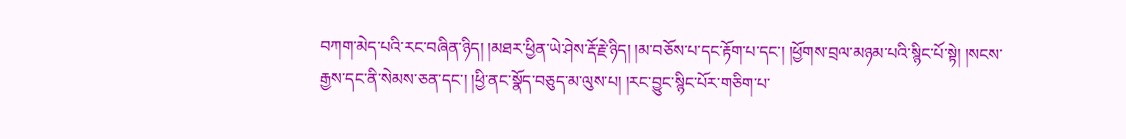བཀག་མེད་པའི་རང་བཞིན་ཉིད། །མཐར་ཕྱིན་ཡེ་ཤེས་རྡོ་རྗེ་ཉིད། །མ་བཅོས་པ་དང་རྟོག་པ་དང་། །ཕྱོགས་བྲལ་མཉམ་པའི་སྙིང་པོ་སྟེ། །སངས་རྒྱས་དང་ནི་སེམས་ཅན་དང་། །ཕྱི་ནང་སྣོད་བཅུད་མ་ལུས་པ། །རང་བྱུང་སྙིང་པོར་གཅིག་པ་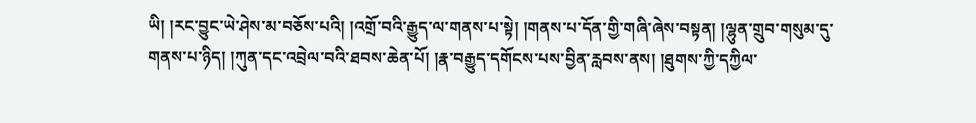ཡི། །རང་བྱུང་ཡེ་ཤེས་མ་བཅོས་པའི། །འགྲོ་བའི་རྒྱུད་ལ་གནས་པ་སྟེ། །གནས་པ་དོན་གྱི་གཞི་ཞེས་བསྟན། །ལྷུན་གྲུབ་གསུམ་དུ་གནས་པ་ཉིད། །ཀུན་དང་འབྲེལ་བའི་ཐབས་ཆེན་པོ། །རྣ་བརྒྱུད་དགོངས་པས་བྱིན་རླབས་ནས། །ཐུགས་ཀྱི་དཀྱིལ་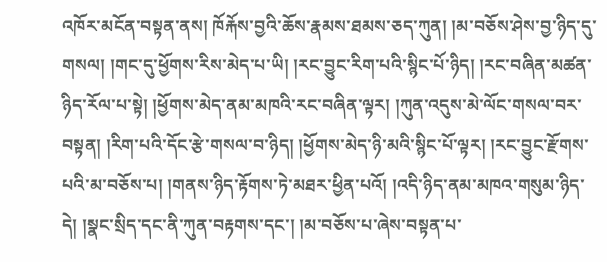འཁོར་མངོན་བསྟན་ནས། ཁོརྐོས་བྱའི་ཆོས་རྣམས་ཐམས་ཅད་ཀུན། །མ་བཅོས་ཤེས་བྱ་ཉིད་དུ་གསལ། །གང་དུ་ཕྱོགས་རིས་མེད་པ་ཡི། །རང་བྱུང་རིག་པའི་སྙིང་པོ་ཉིད། །རང་བཞིན་མཚན་ཉིད་རོལ་པ་སྟེ། །ཕྱོགས་མེད་ནམ་མཁའི་རང་བཞིན་ལྟར། །ཀུན་འདུས་མེ་ལོང་གསལ་བར་བསྟན། །རིག་པའི་དོང་རྩེ་གསལ་བ་ཉིད། །ཕྱོགས་མེད་ཉི་མའི་སྙིང་པོ་ལྟར། །རང་བྱུང་རྫོགས་པའི་མ་བཅོས་པ། །གནས་ཉིད་རྟོགས་ཏེ་མཐར་ཕྱིན་པའོ། །འདི་ཉིད་ནམ་མཁའ་གསུམ་ཉིད་དེ། །སྣང་སྲིད་དང་ནི་ཀུན་བརྟགས་དང་། །མ་བཅོས་པ་ཞེས་བསྟན་པ་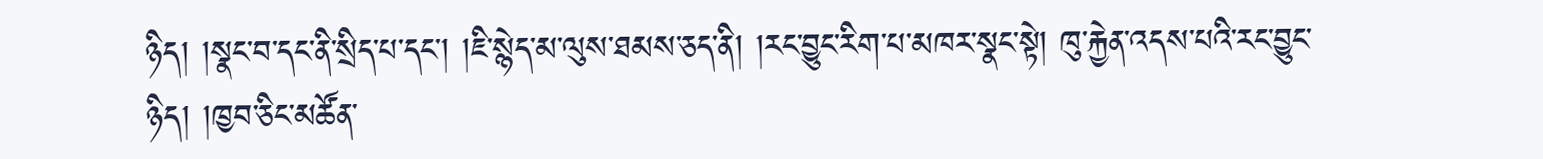ཉིད། །སྣང་བ་དང་ནི་སྲིད་པ་དང་། །ཇི་སྙེད་མ་ལུས་ཐམས་ཅད་ནི། །རང་བྱུང་རིག་པ་མཁར་སྣང་སྟེ། ཁུ་རྐྱེན་འདས་པའི་རང་བྱུང་ཉིད། །ཁྱབ་ཅིང་མཚོན་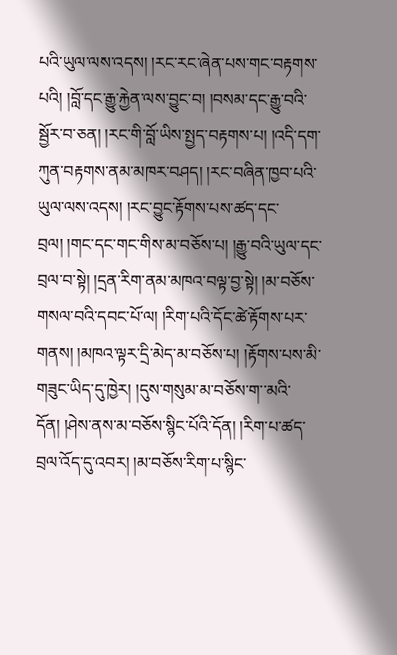པའི་ཡུལ་ལས་འདས། །རང་རང་ཞེན་པས་གང་བརྟགས་པའི། །བློ་དང་རྒྱུ་རྐྱེན་ལས་བྱུང་བ། །བསམ་དང་རྒྱུ་བའི་སྦྱོར་བ་ཅན། །རང་གི་བློ་ཡིས་སྤྱད་བརྟགས་པ། །འདི་དག་ཀུན་བརྟགས་ནམ་མཁར་བཤད། །རང་བཞིན་ཁྱབ་པའི་ཡུལ་ལས་འདས། །རང་བྱུང་རྟོགས་པས་ཚད་དང་བྲལ། །གང་དང་གང་གིས་མ་བཅོས་པ། །རྒྱུ་བའི་ཡུལ་དང་བྲལ་བ་སྟེ། །དྲན་རིག་ནམ་མཁའ་བལྟ་བྱ་སྟེ། །མ་བཅོས་གསལ་བའི་དབང་པོ་ལ། །རིག་པའི་དོང་ཚེ་རྟོགས་པར་གནས། །མཁའ་ལྟར་དྲི་མེད་མ་བཅོས་པ། །རྟོགས་པས་མི་གཟུང་ཡིད་དུ་ཁྱེར། །དུས་གསུམ་མ་བཅོས་ག་་མའི་དོན། །ཤེས་ནས་མ་བཅོས་སྙིང་པོའི་དོན། །རིག་པ་ཚད་བྲལ་འོད་དུ་འབར། །མ་བཅོས་རིག་པ་སྙིང་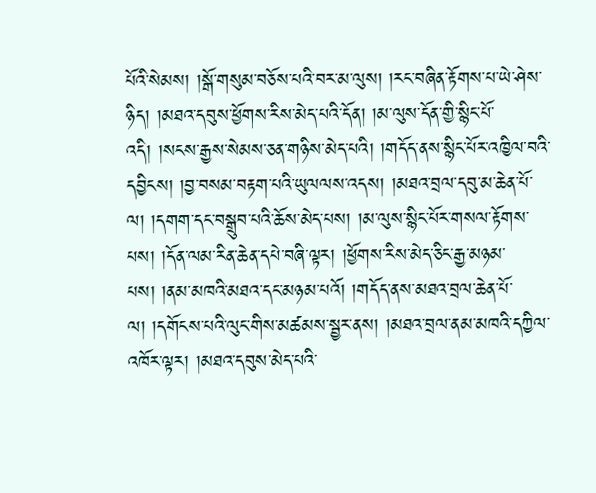པོའི་སེམས། །སྒོ་གསུམ་བཅོས་པའི་བར་མ་ལུས། །རང་བཞིན་རྟོགས་པ་ཡེ་ཤེས་ཉིད། །མཐའ་དབུས་ཕྱོགས་རིས་མེད་པའི་དོན། །མ་ལུས་དོན་གྱི་སྙིང་པོ་འདི། །སངས་རྒྱས་སེམས་ཅན་གཉིས་མེད་པའི། །གདོད་ནས་སྙིང་པོར་འཁྱིལ་བའི་དབྱིངས། །བྱ་བསམ་བརྟག་པའི་ཡུལལས་འདས། །མཐའ་བྲལ་དབུ་མ་ཆེན་པོ་ལ། །དགག་དང་བསྒྲུབ་པའི་ཆོས་མེད་པས། །མ་ལུས་སྙིང་པོར་གསལ་རྟོགས་པས། །དོན་ལམ་རིན་ཆེན་དཔེ་བཞི་ལྟར། །ཕྱོགས་རིས་མེད་ཅིང་རྒྱ་མཉམ་པས། །ནམ་མཁའི་མཐའ་དང་མཉམ་པའོ། །གདོད་ནས་མཐའ་བྲལ་ཆེན་པོ་ལ། །དགོངས་པའི་ལུང་གིས་མཚམས་སྦྱར་ནས། །མཐའ་བྲལ་ནམ་མཁའི་དཀྱིལ་འཁོར་ལྟར། །མཐའ་དབུས་མེད་པའི་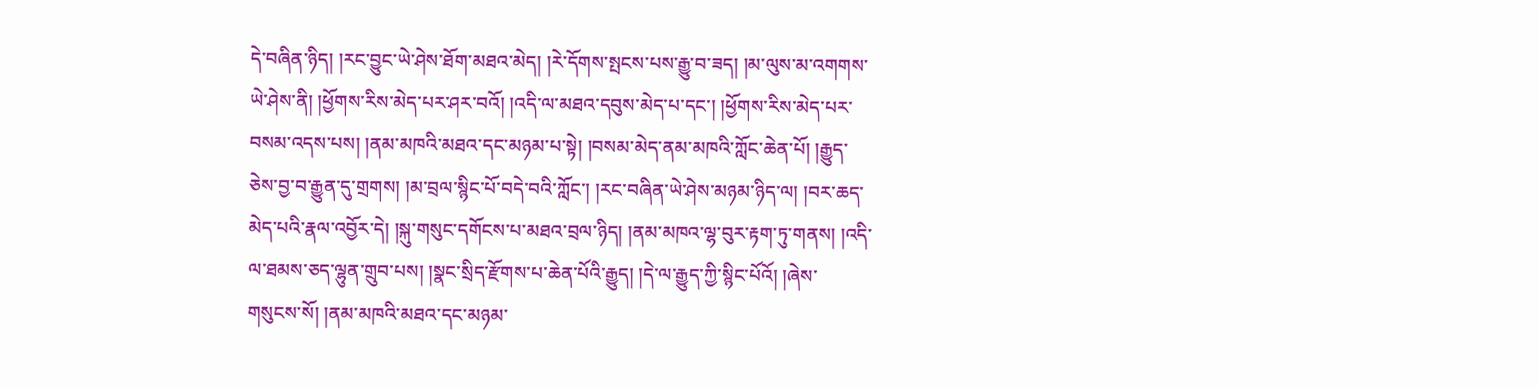དེ་བཞིན་ཉིད། །རང་བྱུང་ཡེ་ཤེས་ཐོག་མཐའ་མེད། །རེ་དོགས་སྤངས་པས་རྒྱུ་བ་ཟད། །མ་ལུས་མ་འགགས་ཡེ་ཤེས་ནི། །ཕྱོགས་རིས་མེད་པར་ཤར་བའོ། །འདི་ལ་མཐའ་དབུས་མེད་པ་དང་། །ཕྱོགས་རིས་མེད་པར་བསམ་འདས་པས། །ནམ་མཁའི་མཐའ་དང་མཉམ་པ་སྟེ། །བསམ་མེད་ནམ་མཁའི་ཀློང་ཆེན་པོ། །རྒྱུད་ཅེས་བྱ་བ་རྒྱུན་དུ་གྲགས། །མ་བྲལ་སྙིང་པོ་བདེ་བའི་ཀློང་། །རང་བཞིན་ཡེ་ཤེས་མཉམ་ཉིད་ལ། །བར་ཆད་མེད་པའི་རྣལ་འབྱོར་དེ། །སྐུ་གསུང་དགོངས་པ་མཐའ་བྲལ་ཉིད། །ནམ་མཁའ་ལྷ་བུར་རྟག་ཏུ་གནས། །འདི་ལ་ཐམས་ཅད་ལྷུན་གྲུབ་པས། །སྣང་སྲིད་རྫོགས་པ་ཆེན་པོའི་རྒྱུད། །དེ་ལ་རྒྱུད་ཀྱི་སྙིང་པོའོ། །ཞེས་གསུངས་སོ། །ནམ་མཁའི་མཐའ་དང་མཉམ་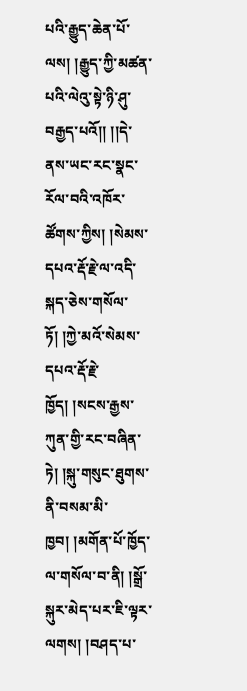པའི་རྒྱུད་ཆེན་པོ་ལས། །རྒྱུད་ཀྱི་མཚན་པའི་ལེའུ་སྟེ་ཉི་ཤུ་བརྒྱད་པའོ།། །།དེ་ནས་ཡང་རང་སྣང་རོལ་བའི་འཁོར་ཚོགས་ཀྱིས། །སེམས་དཔའ་རྡོ་རྗེ་ལ་འདི་སྐད་ཅེས་གསོལ་ཏོ། །ཀྱེ་མའོ་སེམས་དཔའ་རྡོ་རྗེ་ཁྱོད། །སངས་རྒྱས་ཀུན་གྱི་རང་བཞིན་ཏེ། །སྐུ་གསུང་ཐུགས་ནི་བསམ་མི་ཁྱབ། །མགོན་པོ་ཁྱོད་ལ་གསོལ་བ་ནི། །སྒྲོ་སྐུར་མེད་པར་ཇི་ལྟར་ལགས། །བཤད་པ་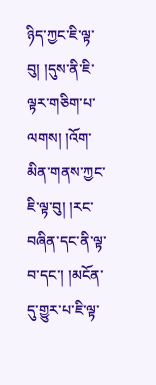ཉིད་ཀྱང་ཇི་ལྟ་བུ། །དུས་ནི་ཇི་ལྟར་གཅིག་པ་ལགས། །འོག་མིན་གནས་ཀྱང་ཇི་ལྟ་བུ། །རང་བཞིན་དང་ནི་ལྟ་བ་དང་། །མངོན་དུ་གྱུར་པ་ཇི་ལྟ་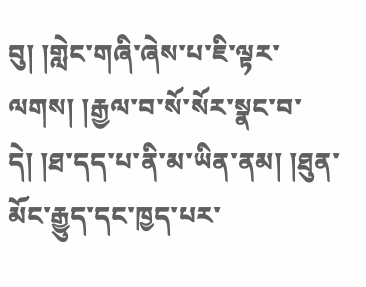བུ། །གླེང་གཞི་ཞེས་པ་ཇི་ལྟར་ལགས། །རྒྱལ་བ་སོ་སོར་སྣང་བ་དེ། །ཐ་དད་པ་ནི་མ་ཡིན་ནམ། །ཐུན་མོང་རྒྱུད་དང་ཁྱད་པར་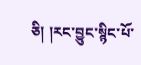ཅི། །རང་བྱུང་སྙིང་པོ་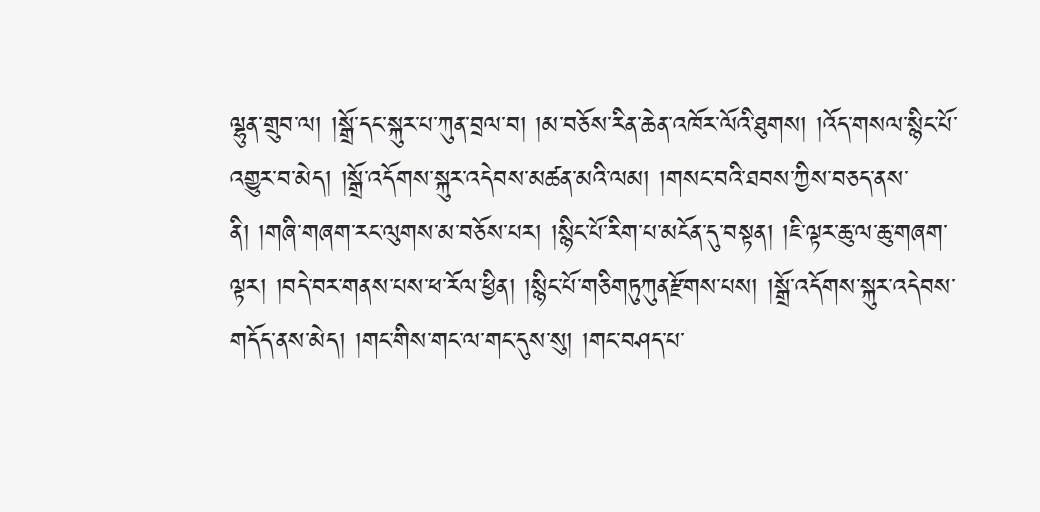ལྷུན་གྲུབ་ལ། །སྒྲོ་དང་སྐུར་པ་ཀུན་བྲལ་བ། །མ་བཅོས་རིན་ཆེན་འཁོར་ལོའི་ཐུགས། །འོད་གསལ་སྙིང་པོ་འགྱུར་བ་མེད། །སྒྲོ་འདོགས་སྐུར་འདེབས་མཚན་མའི་ལམ། །གསང་བའི་ཐབས་ཀྱིས་བཅད་ནས་ནི། །གཞི་གཞག་རང་ལུགས་མ་བཅོས་པར། །སྙིང་པོ་རིག་པ་མངོན་དུ་བསྟན། །ཇི་ལྟར་ཆུ་ལ་ཆུ་གཞག་ལྟར། །བདེ་བར་གནས་པས་ཕ་རོལ་ཕྱིན། །སྙིང་པོ་གཅིགཏུཀུནརྫོགས་པས། །སྒྲོ་འདོགས་སྐུར་འདེབས་གདོད་ནས་མེད། །གང་གིས་གང་ལ་གང་དུས་སུ། །གང་བཤད་པ་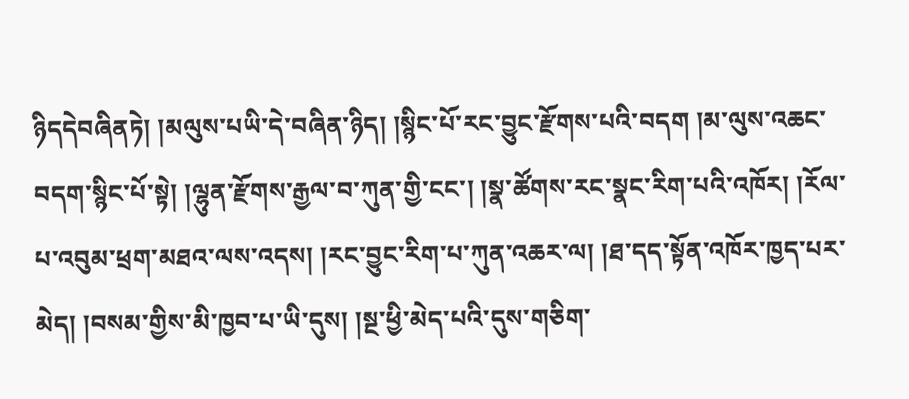ཉིདདེབཞིནཏེ། །མལུས་པཡི་དེ་བཞིན་ཉིད། །སྙིང་པོ་རང་བྱུང་རྫོགས་པའི་བདག །མ་ལུས་འཆང་བདག་སྙིང་པོ་སྟེ། །ལྷུན་རྫོགས་རྒྱལ་བ་ཀུན་གྱི་ངང་། །སྣ་ཚོགས་རང་སྣང་རིག་པའི་འཁོར། །རོལ་པ་འབུམ་ཕྲག་མཐའ་ལས་འདས། །རང་བྱུང་རིག་པ་ཀུན་འཆར་ལ། །ཐ་དད་སྟོན་འཁོར་ཁྱད་པར་མེད། །བསམ་གྱིས་མི་ཁྱབ་པ་ཡི་དུས། །སྔ་ཕྱི་མེད་པའི་དུས་གཅིག་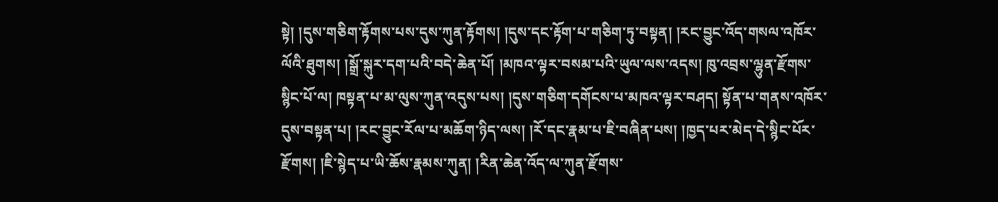སྟེ། །དུས་གཅིག་རྟོགས་པས་དུས་ཀུན་རྟོགས། །དུས་དང་རྟོག་པ་གཅིག་ཏུ་བསྟན། །རང་བྱུང་འོད་གསལ་འཁོར་ལོའི་ཐུགས། །སྒྲོ་སྐུར་དག་པའི་བདེ་ཆེན་པོ། །མཁའ་ལྟར་བསམ་པའི་ཡུལ་ལས་འདས། ཁུ་འབྲས་ལྷུན་རྫོགས་སྙིང་པོ་ལ། ཁསྟན་པ་མ་ལུས་ཀུན་འདུས་པས། །དུས་གཅིག་དགོངས་པ་མཁའ་ལྟར་བཤད། སྟོན་པ་གནས་འཁོར་དུས་བསྟན་པ། །རང་བྱུང་རོལ་པ་མཆོག་ཉིད་ལས། །རོ་དང་རྣམ་པ་ཇི་བཞིན་པས། །ཁྱད་པར་མེད་དེ་སྙིང་པོར་རྫོགས། །ཇི་སྙེད་པ་ཡི་ཆོས་རྣམས་ཀུན། །རིན་ཆེན་འོད་ལ་ཀུན་རྫོགས་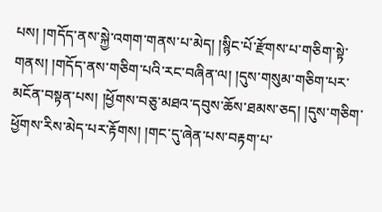པས། །གདོད་ནས་སྐྱེ་འགག་གནས་པ་མེད། །སྙིང་པོ་རྫོགས་པ་གཅིག་སྟེ་གནས། །གདོད་ནས་གཅིག་པའི་རང་བཞིན་ལ། །དུས་གསུམ་གཅིག་པར་མངོན་བསྟན་པས། །ཕྱོགས་བཅུ་མཐའ་དབུས་ཆོས་ཐམས་ཅད། །དུས་གཅིག་ཕྱོགས་རིས་མེད་པར་རྟོགས། །གང་དུ་ཞེན་པས་བརྟག་པ་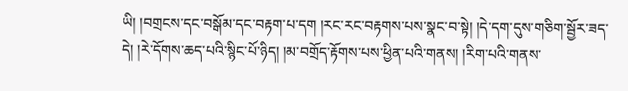ཡི། །བགྲངས་དང་བསྒོམ་དང་བརྟག་པ་དག །རང་རང་བརྟགས་པས་སྣང་བ་སྟེ། །དེ་དག་དུས་གཅིག་སྦྱོར་ཟད་དེ། །རེ་དོགས་ཆད་པའི་སྙིང་པོ་ཉིད། །མ་བགྲོད་རྟོགས་པས་ཕྱིན་པའི་གནས། །རིག་པའི་གནས་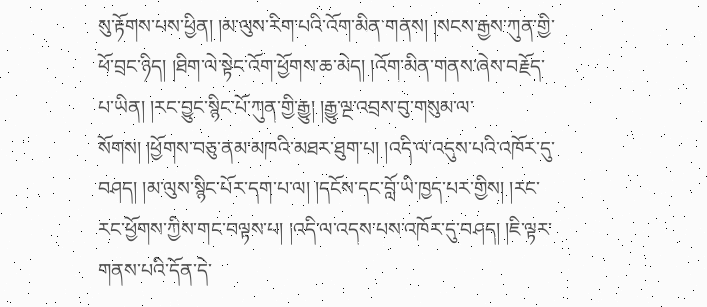སུ་རྟོགས་པས་ཕྱིན། །མ་ལུས་རིག་པའི་འོག་མིན་གནས། །སངས་རྒྱས་ཀུན་གྱི་ཕོ་བྲང་ཉིད། །ཐིག་ལེ་སྟེང་འོག་ཕྱོགས་ཆ་མེད། །འོག་མིན་གནས་ཞེས་བརྗོད་པ་ཡིན། །རང་བྱུང་སྙིང་པོ་ཀུན་གྱི་རྒྱུ། །རྒྱུ་ལྔ་འབྲས་བུ་གསུམ་ལ་སོགས། །ཕྱོགས་བཅུ་ནམ་མཁའི་མཐར་ཐུག་པ། །འདི་ལ་འདུས་པའི་འཁོར་དུ་བཤད། །མ་ལུས་སྙིང་པོར་དག་པ་ལ། །དངོས་དང་བློ་ཡི་ཁྱད་པར་གྱིས། །རང་རང་ཕྱོགས་ཀྱིས་གང་བལྟས་པ། །འདི་ལ་འདས་པས་འཁོར་དུ་བཤད། །ཇི་ལྟར་གནས་པའི་དོན་དེ་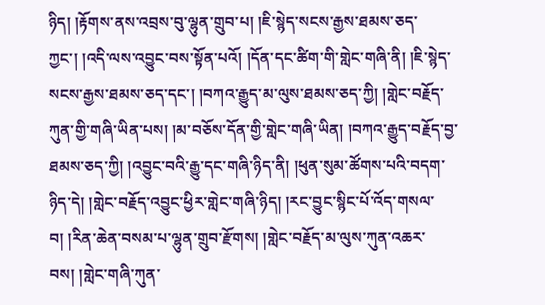ཉིད། །རྟོགས་ནས་འབྲས་བུ་ལྷུན་གྲུབ་པ། །ཇི་སྙེད་སངས་རྒྱས་ཐམས་ཅད་ཀྱང་། །འདི་ལས་འབྱུང་བས་སྟོན་པའོ། །དོན་དང་ཚིག་གི་གླེང་གཞི་ནི། །ཇི་སྙེད་སངས་རྒྱས་ཐམས་ཅད་དང་། །བཀའ་རྒྱུད་མ་ལུས་ཐམས་ཅད་ཀྱི། །གླེང་བརྗོད་ཀུན་གྱི་གཞི་ཡིན་པས། །མ་བཅོས་དོན་གྱི་གླེང་གཞི་ཡིན། །བཀའ་རྒྱུད་བརྗོད་བྱ་ཐམས་ཅད་ཀྱི། །འབྱུང་བའི་རྒྱུ་དང་གཞི་ཉིད་ནི། །ཕུན་སུམ་ཚོགས་པའི་བདག་ཉིད་དེ། །གླེང་བརྗོད་འབྱུང་ཕྱིར་གླེང་གཞི་ཉིད། །རང་བྱུང་སྙིང་པོ་འོད་གསལ་བ། །རིན་ཆེན་བསམ་པ་ལྷུན་གྲུབ་རྫོགས། །གླེང་བརྗོད་མ་ལུས་ཀུན་འཆར་བས། །གླེང་གཞི་ཀུན་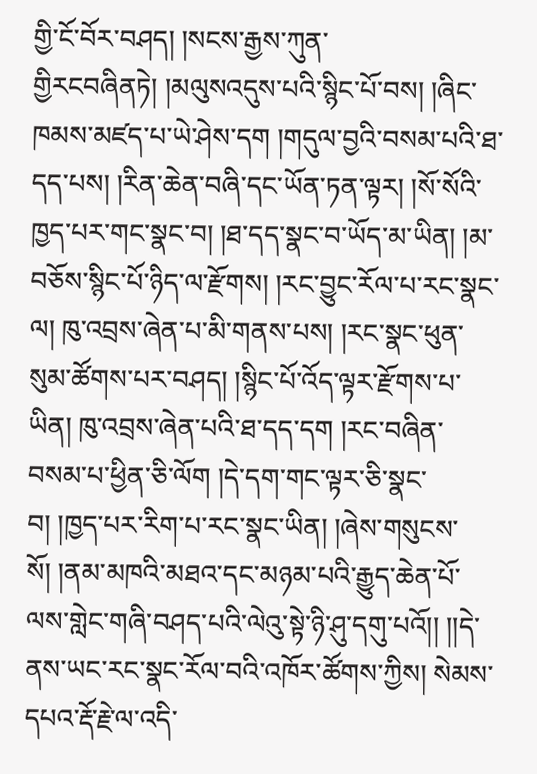གྱི་ངོ་བོར་བཤད། །སངས་རྒྱས་ཀུན་གྱིརངབཞིནཏེ། །མལུསའདུས་པའི་སྙིང་པོ་བས། །ཞིང་ཁམས་མཛད་པ་ཡེ་ཤེས་དག །གདུལ་བྱའི་བསམ་པའི་ཐ་དད་པས། །རིན་ཆེན་བཞི་དང་ཡོན་ཏན་ལྟར། །སོ་སོའི་ཁྱད་པར་གང་སྣང་བ། །ཐ་དད་སྣང་བ་ཡོད་མ་ཡིན། །མ་བཅོས་སྙིང་པོ་ཉིད་ལ་རྫོགས། །རང་བྱུང་རོལ་པ་རང་སྣང་ལ། ཁུ་འབྲས་ཞེན་པ་མི་གནས་པས། །རང་སྣང་ཕུན་སུམ་ཚོགས་པར་བཤད། །སྙིང་པོ་འོད་ལྟར་རྫོགས་པ་ཡིན། ཁུ་འབྲས་ཞེན་པའི་ཐ་དད་དག །རང་བཞིན་བསམ་པ་ཕྱིན་ཅི་ལོག །དེ་དག་གང་ལྟར་ཅི་སྣང་བ། །ཁྱད་པར་རིག་པ་རང་སྣང་ཡིན། །ཞེས་གསུངས་སོ། །ནམ་མཁའི་མཐའ་དང་མཉམ་པའི་རྒྱུད་ཆེན་པོ་ལས་གླེང་གཞི་བཤད་པའི་ལེའུ་སྟེ་ཉི་ཤུ་དགུ་པའོ།། །།དེ་ནས་ཡང་རང་སྣང་རོལ་བའི་འཁོར་ཚོགས་ཀྱིས། སེམས་དཔའ་རྡོ་རྗེ་ལ་འདི་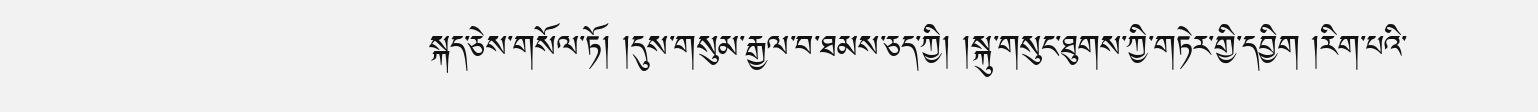སྐད་ཅེས་གསོལ་ཏོ། །དུས་གསུམ་རྒྱལ་བ་ཐམས་ཅད་ཀྱི། །སྐུ་གསུང་ཐུགས་ཀྱི་གཏེར་གྱི་དབྱིག །རིག་པའི་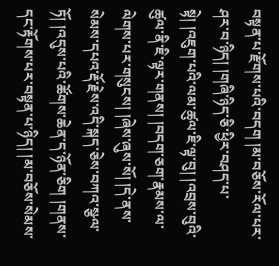བསྟན་པ་རྫོགས་པའི་བདག །མ་བཅོས་རོལ་པར་ཤར་བ་ཉིད། །གཞི་ཉིད་ཅི་ཕྱིར་བཤད་པ་སྟེ། །འཇུག་པའི་ལམ་ཚུལ་ཇི་ལྟ་བུ། །འབྲས་བུའི་ཚུལ་ནི་ཇི་ལྟར་གནས། །བདག་ཅག་རྣམས་ལ་ལེགས་པར་གསུངས། །ཞེས་ཞུས་སོ། །དེ་ནས་སེམས་དཔའ་རྡོ་རྗེས་འདི་སྐད་ཅེས་བཀའ་སྩལ་ཏོ། །འདུས་པའི་ཚོགས་ཆེན་ད་ཉོན་ཅིག །གནས་དང་རྟོགས་པར་བསྟན་པ་ཉིད། །མ་བཅོས་སེམས་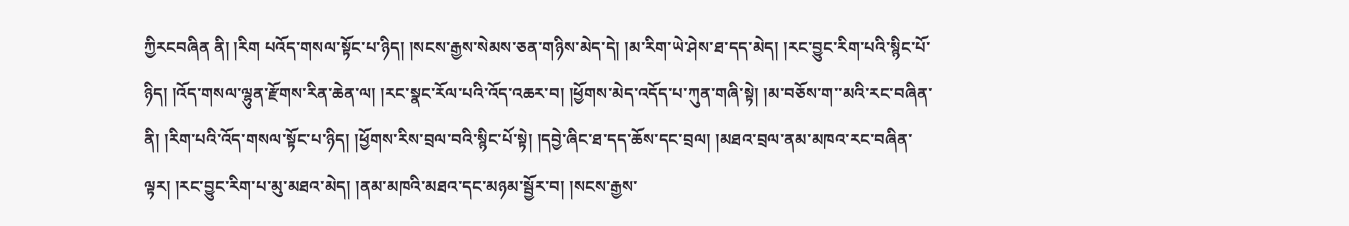ཀྱིརངབཞིན ནི། །རིག པའོད་གསལ་སྟོང་པ་ཉིད། །སངས་རྒྱས་སེམས་ཅན་གཉིས་མེད་དེ། །མ་རིག་ཡེ་ཤེས་ཐ་དད་མེད། །རང་བྱུང་རིག་པའི་སྙིང་པོ་ཉིད། །འོད་གསལ་ལྷུན་རྫོགས་རིན་ཆེན་ལ། །རང་སྣང་རོལ་པའི་འོད་འཆར་བ། །ཕྱོགས་མེད་འདོད་པ་ཀུན་གཞི་སྟེ། །མ་བཅོས་ག་་མའི་རང་བཞིན་ནི། །རིག་པའི་འོད་གསལ་སྟོང་པ་ཉིད། །ཕྱོགས་རིས་བྲལ་བའི་སྙིང་པོ་སྟེ། །དབྱེ་ཞིང་ཐ་དད་ཆོས་དང་བྲལ། །མཐའ་བྲལ་ནམ་མཁའ་རང་བཞིན་ལྟར། །རང་བྱུང་རིག་པ་མུ་མཐའ་མེད། །ནམ་མཁའི་མཐའ་དང་མཉམ་སྦྱོར་བ། །སངས་རྒྱས་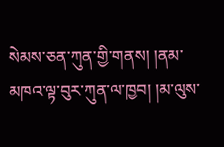སེམས་ཅན་ཀུན་གྱི་གནས། །ནམ་མཁའ་ལྟ་བུར་ཀུན་ལ་ཁྱབ། །མ་ལུས་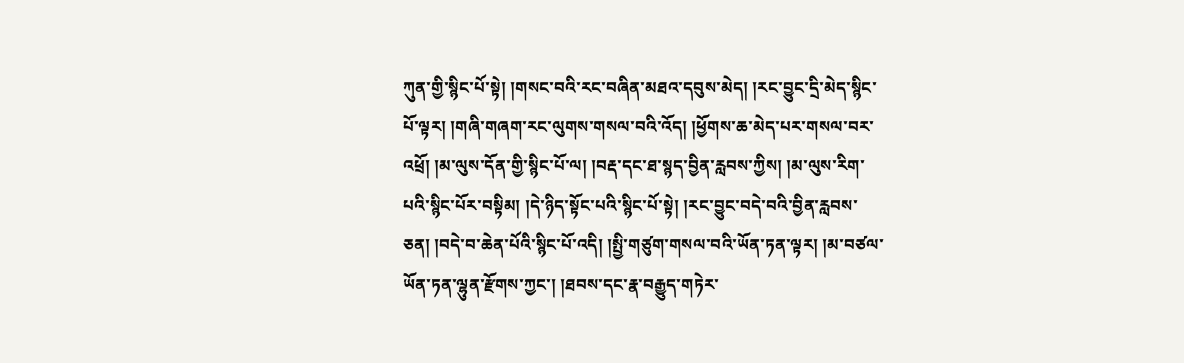ཀུན་གྱི་སྙིང་པོ་སྟེ། །གསང་བའི་རང་བཞིན་མཐའ་དབུས་མེད། །རང་བྱུང་དྲི་མེད་སྙིང་པོ་ལྟར། །གཞི་གཞག་རང་ལུགས་གསལ་བའི་འོད། །ཕྱོགས་ཆ་མེད་པར་གསལ་བར་འཕྲོ། །མ་ལུས་དོན་གྱི་སྙིང་པོ་ལ། །བརྡ་དང་ཐ་སྙད་བྱིན་རླབས་ཀྱིས། །མ་ལུས་རིག་པའི་སྙིང་པོར་བསྟིམ། །དེ་ཉིད་སྟོང་པའི་སྙིང་པོ་སྟེ། །རང་བྱུང་བདེ་བའི་བྱིན་རླབས་ཅན། །བདེ་བ་ཆེན་པོའི་སྙིང་པོ་འདི། །སྤྱི་གཙུག་གསལ་བའི་ཡོན་ཏན་ལྟར། །མ་བཙལ་ཡོན་ཏན་ལྷུན་རྫོགས་ཀྱང་། །ཐབས་དང་རྣ་བརྒྱུད་གཏེར་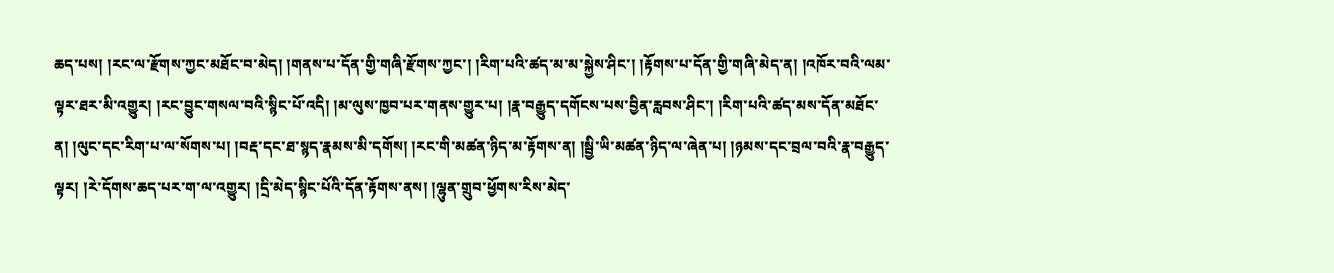ཆད་པས། །རང་ལ་རྫོགས་ཀྱང་མཐོང་བ་མེད། །གནས་པ་དོན་གྱི་གཞི་རྫོགས་ཀྱང་། །རིག་པའི་ཚད་མ་མ་སྐྱེས་ཤིང་། །རྟོགས་པ་དོན་གྱི་གཞི་མེད་ན། །འཁོར་བའི་ལམ་ལྟར་ཐར་མི་འགྱུར། །རང་བྱུང་གསལ་བའི་སྙིང་པོ་འདི། །མ་ལུས་ཁྱབ་པར་གནས་གྱུར་པ། །རྣ་བརྒྱུད་དགོངས་པས་བྱིན་རླབས་ཤིང་། །རིག་པའི་ཚད་མས་དོན་མཐོང་ན། །ལུང་དང་རིག་པ་ལ་སོགས་པ། །བརྡ་དང་ཐ་སྙད་རྣམས་མི་དགོས། །རང་གི་མཚན་ཉིད་མ་རྟོགས་ན། །སྦྱི་ཡི་མཚན་ཉིད་ལ་ཞེན་པ། །ཉམས་དང་བྲལ་བའི་རྣ་བརྒྱུད་ལྟར། །རེ་དོགས་ཆད་པར་ག་ལ་འགྱུར། །དྲི་མེད་སྙིང་པོའི་དོན་རྟོགས་ནས། །ལྷུན་གྲུབ་ཕྱོགས་རིས་མེད་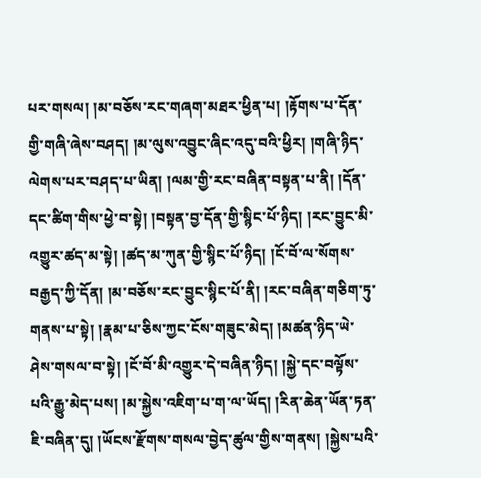པར་གསལ། །མ་བཅོས་རང་གཞག་མཐར་ཕྱིན་པ། །རྟོགས་པ་དོན་གྱི་གཞི་ཞེས་བཤད། །མ་ལུས་འབྱུང་ཞིང་འདུ་བའི་ཕྱིར། །གཞི་ཉིད་ལེགས་པར་བཤད་པ་ཡིན། །ལམ་གྱི་རང་བཞིན་བསྟན་པ་ནི། །དོན་དང་ཚིག་གིས་ཕྱེ་བ་སྟེ། །བསྟན་བྱ་དོན་གྱི་སྙིང་པོ་ཉིད། །རང་བྱུང་མི་འགྱུར་ཚད་མ་སྟེ། །ཚད་མ་ཀུན་གྱི་སྙིང་པོ་ཉིད། །ངོ་བོ་ལ་སོགས་བརྒྱད་ཀྱི་དོན། །མ་བཅོས་རང་བྱུང་སྙིང་པོ་ནི། །རང་བཞིན་གཅིག་ཏུ་གནས་པ་སྟེ། །རྣམ་པ་ཅིས་ཀྱང་ངོས་གཟུང་མེད། །མཚན་ཉིད་ཡེ་ཤེས་གསལ་བ་སྟེ། །ངོ་བོ་མི་འགྱུར་དེ་བཞིན་ཉིད། །སྐྱེ་དང་བལྟོས་པའི་རྒྱུ་མེད་པས། །མ་སྐྱེས་འཇིག་པ་ག་ལ་ཡོད། །རིན་ཆེན་ཡོན་ཏན་ཇི་བཞིན་དུ། །ཡོངས་རྫོགས་གསལ་བྱེད་ཚུལ་གྱིས་གནས། །སྐྱེས་པའི་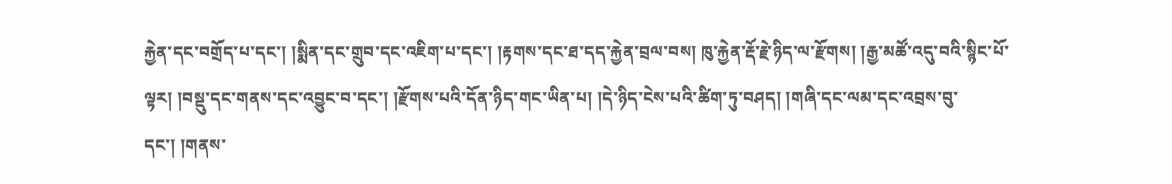རྐྱེན་དང་བགྲོད་པ་དང་། །སྨིན་དང་གྲུབ་དང་འཇིག་པ་དང་། །རྟགས་དང་ཐ་དད་རྐྱེན་བྲལ་བས། ཁུ་རྐྱེན་རྡོ་རྗེ་ཉིད་ལ་རྫོགས། །རྒྱ་མཚོ་འདུ་བའི་སྙིང་པོ་ལྟར། །བསྡུ་དང་གནས་དང་འབྱུང་བ་དང་། །རྫོགས་པའི་དོན་ཉིད་གང་ཡིན་པ། །དེ་ཉིད་ངེས་པའི་ཚིག་ཏུ་བཤད། །གཞི་དང་ལམ་དང་འབྲས་བུ་དང་། །གནས་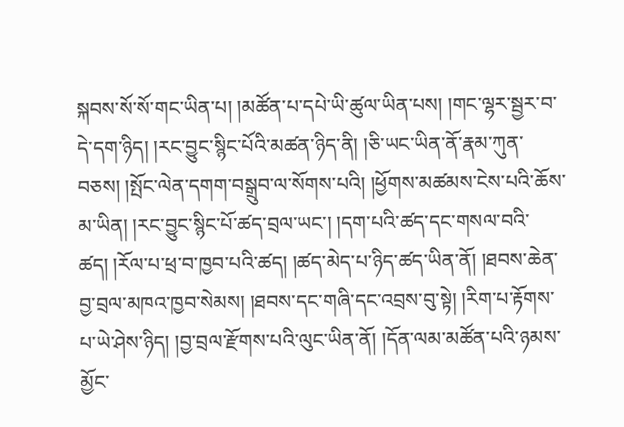སྐབས་སོ་སོ་གང་ཡིན་པ། །མཚོན་པ་དཔེ་ཡི་ཚུལ་ཡིན་པས། །གང་ལྷར་སྦྱར་བ་དེ་དག་ཉིད། །རང་བྱུང་སྙིང་པོའི་མཚན་ཉིད་ནི། །ཅི་ཡང་ཡིན་ནོ་རྣམ་ཀུན་བཅས། །སྤོང་ལེན་དགག་བསྒྲུབ་ལ་སོགས་པའི། །ཕྱོགས་མཚམས་ངེས་པའི་ཆོས་མ་ཡིན། །རང་བྱུང་སྙིང་པོ་ཚད་བྲལ་ཡང་། །དག་པའི་ཚད་དང་གསལ་བའི་ཚད། །རོལ་པ་ཕྲ་བ་ཁྱབ་པའི་ཚད། །ཚད་མེད་པ་ཉིད་ཚད་ཡིན་ནོ། །ཐབས་ཆེན་བྱ་བྲལ་མཁའ་ཁྱབ་སེམས། །ཐབས་དང་གཞི་དང་འབྲས་བུ་སྟེ། །རིག་པ་རྟོགས་པ་ཡེ་ཤེས་ཉིད། །བྱ་བྲལ་རྫོགས་པའི་ལུང་ཡིན་ནོ། །དོན་ལམ་མཚོན་པའི་ཉམས་མྱོང་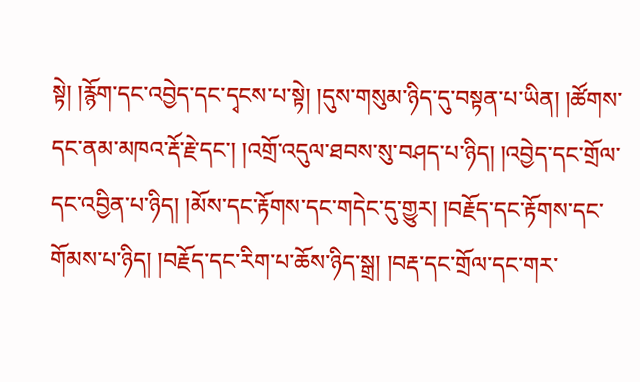སྟེ། །རྙོག་དང་འབྱེད་དང་དྭངས་པ་སྟེ། །དུས་གསུམ་ཉིད་དུ་བསྟན་པ་ཡིན། །ཚོགས་དང་ནམ་མཁའ་རྡོ་རྗེ་དང་། །འགྲོ་འདུལ་ཐབས་སུ་བཤད་པ་ཉིད། །འབྱེད་དང་གྲོལ་དང་འབྱིན་པ་ཉིད། །མོས་དང་རྟོགས་དང་གདེང་དུ་གྱུར། །བརྗོད་དང་རྟོགས་དང་གོམས་པ་ཉིད། །བརྗོད་དང་རིག་པ་ཆོས་ཉིད་སྒྲ། །བརྡ་དང་གྲོལ་དང་གར་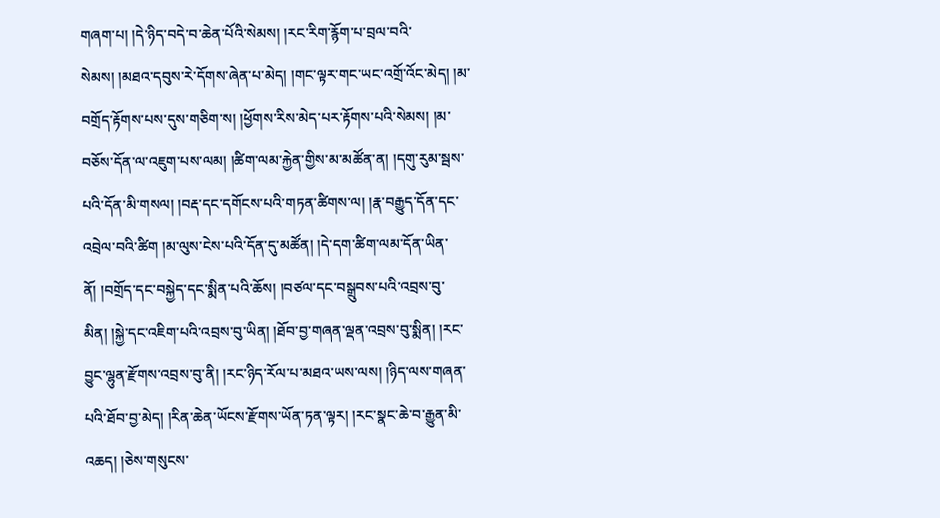གཞག་པ། །དེ་ཉིད་བདེ་བ་ཆེན་པོའི་སེམས། །རང་རིག་རྙོག་པ་བྲལ་བའི་སེམས། །མཐའ་དབུས་རེ་དོགས་ཞེན་པ་མེད། །གང་ལྟར་གང་ཡང་འགྲོ་འོང་མེད། །མ་བགྲོད་རྟོགས་པས་དུས་གཅིག་ས། །ཕྱོགས་རིས་མེད་པར་རྟོགས་པའི་སེམས། །མ་བཅོས་དོན་ལ་འཇུག་པས་ལམ། །ཚིག་ལམ་རྐྱེན་གྱིས་མ་མཚོན་ན། །དགུ་རུམ་སྦས་པའི་དོན་མི་གསལ། །བརྡ་དང་དགོངས་པའི་གཏན་ཚིགས་ལ། །རྣ་བརྒྱུད་དོན་དང་འབྲེལ་བའི་ཚིག །མ་ལུས་ངེས་པའི་དོན་དུ་མཚོན། །དེ་དག་ཚིག་ལམ་དོན་ཡིན་ནོ། །བགྲོད་དང་བསྐྱེད་དང་སྨིན་པའི་ཆོས། །བཙལ་དང་བསྒྲུབས་པའི་འབྲས་བུ་མིན། །སྐྱེ་དང་འཇིག་པའི་འབྲས་བུ་ཡིན། །ཐོབ་བྱ་གཞན་ལྡན་འབྲས་བུ་སྨིན། །རང་བྱུང་ལྷུན་རྫོགས་འབྲས་བུ་ནི། །རང་ཉིད་རོལ་པ་མཐའ་ཡས་ལས། །ཉིད་ལས་གཞན་པའི་ཐོབ་བྱ་མེད། །རིན་ཆེན་ཡོངས་རྫོགས་ཡོན་ཏན་ལྟར། །རང་སྣང་ཆེ་བ་རྒྱུན་མི་འཆད། །ཅེས་གསུངས་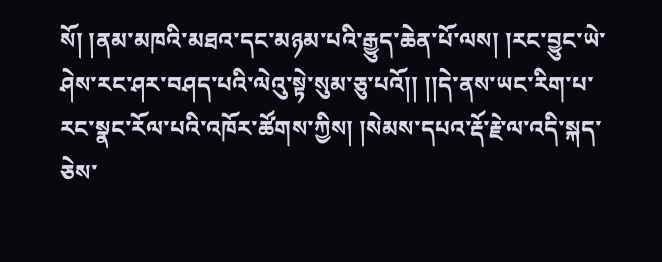སོ། །ནམ་མཁའི་མཐའ་དང་མཉམ་པའི་རྒྱུད་ཆེན་པོ་ལས། །རང་བྱུང་ཡེ་ཤེས་རང་ཤར་བཤད་པའི་ལེའུ་སྟེ་སུམ་ཅུ་པའོ།། །།དེ་ནས་ཡང་རིག་པ་རང་སྣང་རོལ་པའི་འཁོར་ཚོགས་ཀྱིས། །སེམས་དཔའ་རྡོ་རྗེ་ལ་འདི་སྐད་ཅེས་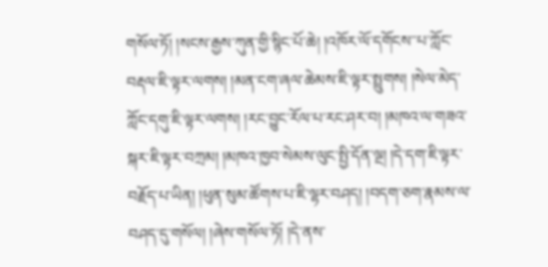གསོལ་ཏོ། །སངས་རྒྱས་ཀུན་གྱི་སྙིང་པོ་ཆེ། །འཁོར་ལོ་དགོངས་་པ་ཀློང་བརྡལ་ཇི་ལྟར་ལགས། །མན་ངག་ཞལ་ཆེམས་ཇི་ལྟར་སྤྲུགས། །སེལ་མེད་ཀློང་དགུ་ཇི་ལྟར་ལགས། །རང་བྱུང་རོལ་པ་རང་ཤར་བ། །མཁའ་ལ་གཟའ་སྐར་ཇི་ལྟར་བཀྲམ། །མཁའ་ཁྱབ་སེམས་ལུང་སྤྱི་དོན་ལྔ། །དེ་དག་ཇི་ལྟར་བརྗོད་པ་ཡིན། །ཕུན་སུམ་ཚོགས་པ་ཇི་ལྷར་བཤད། །བདག་ཅག་རྣམས་ལ་བཤད་དུ་གསོལ། །ཞེས་གསོལ་ཏོ། །དེ་ནས་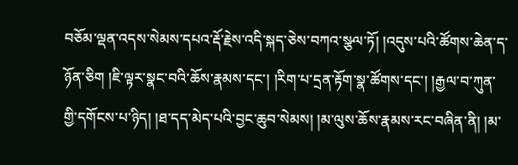བཅོམ་ལྡན་འདས་སེམས་དཔའ་རྡོ་རྗེས་འདི་སྐད་ཅེས་བཀའ་སྩལ་ཏོ། །འདུས་པའི་ཚོགས་ཆེན་ད་ཉོན་ཅིག །ཇི་ལྟར་སྣང་བའི་ཆོས་རྣམས་དང་། །རིག་པ་དྲན་རྟོག་སྣ་ཚོགས་དང་། །རྒྱལ་བ་ཀུན་གྱི་དགོངས་པ་ཉིད། །ཐ་དད་མེད་པའི་བྱང་ཆུབ་སེམས། །མ་ལུས་ཆོས་རྣམས་རང་བཞིན་ནི། །མ་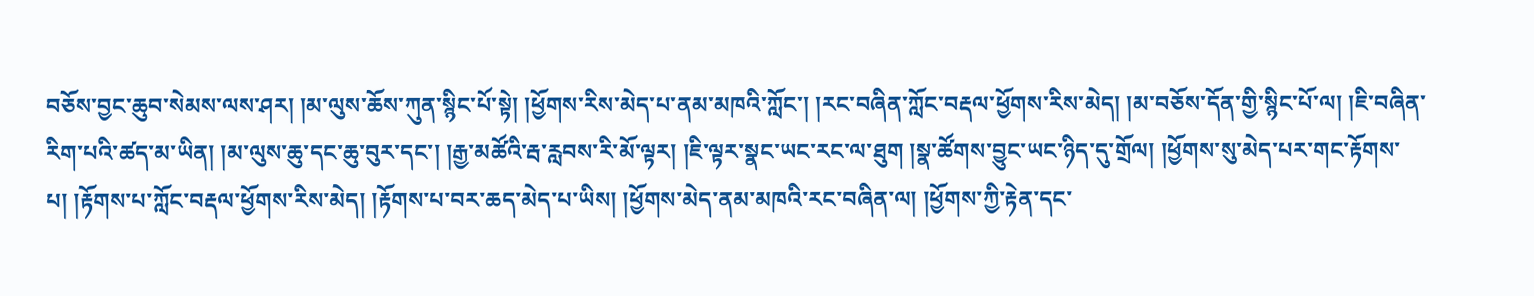བཅོས་བྱང་ཆུབ་སེམས་ལས་ཤར། །མ་ལུས་ཆོས་ཀུན་སྙིང་པོ་སྟེ། །ཕྱོགས་རིས་མེད་པ་ནམ་མཁའི་ཀློང་། །རང་བཞིན་ཀློང་བརྡལ་ཕྱོགས་རིས་མེད། །མ་བཅོས་དོན་གྱི་སྙིང་པོ་ལ། །ཇི་བཞིན་རིག་པའི་ཚད་མ་ཡིན། །མ་ལུས་ཆུ་དང་ཆུ་བུར་དང་། །རྒྱ་མཚོའི་རྦ་རླབས་རི་མོ་ལྟར། །ཇི་ལྟར་སྣང་ཡང་རང་ལ་ཐུག །སྣ་ཚོགས་བྱུང་ཡང་ཉིད་དུ་གྲོལ། །ཕྱོགས་སུ་མེད་པར་གང་རྟོགས་པ། །རྟོགས་པ་ཀློང་བརྡལ་ཕྱོགས་རིས་མེད། །རྟོགས་པ་བར་ཆད་མེད་པ་ཡིས། །ཕྱོགས་མེད་ནམ་མཁའི་རང་བཞིན་ལ། །ཕྱོགས་ཀྱི་རྟེན་དང་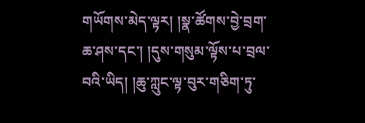གཡོགས་མེད་ལྟར། །སྣ་ཚོགས་བྱེ་བྲག་ཆ་ཤས་དང་། །དུས་གསུམ་ལྟོས་པ་བྲལ་བའི་ཡིད། །ཆུ་ཀླུང་ལྟ་བུར་གཅིག་ཏུ་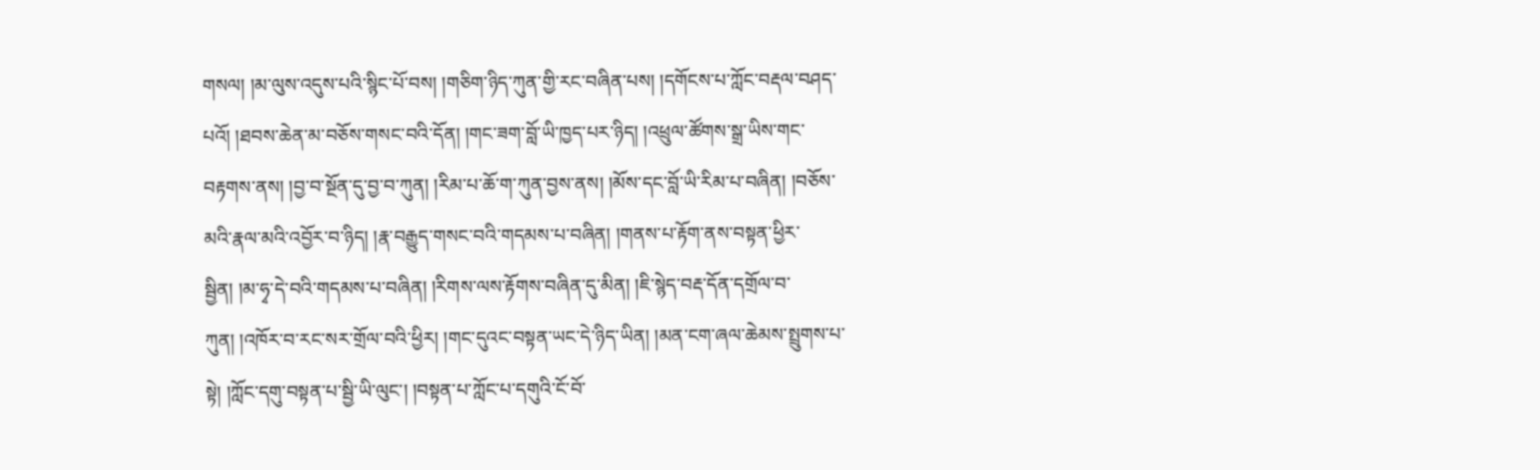གསལ། །མ་ལུས་འདུས་པའི་སྙིང་པོ་བས། །གཅིག་ཉིད་ཀུན་གྱི་རང་བཞིན་པས། །དགོངས་པ་ཀློང་བརྡལ་བཤད་པའོ། །ཐབས་ཆེན་མ་བཅོས་གསང་བའི་དོན། །གང་ཟག་བློ་ཡི་ཁྱད་པར་ཉིད། །འཕྲུལ་ཚོགས་སྒྲ་ཡིས་གང་བརྟགས་ནས། །བྱ་བ་སྔོན་དུ་བྱ་བ་ཀུན། །རིམ་པ་ཆོ་ག་ཀུན་བྱས་ནས། །མོས་དང་བློ་ཡི་རིམ་པ་བཞིན། །བཅོས་མའི་རྣལ་མའི་འབྱོར་བ་ཉིད། །རྣ་བརྒྱུད་གསང་བའི་གདམས་པ་བཞིན། །གནས་པ་རྟོག་ནས་བསྟན་ཕྱིར་སྦྱིན། །མ་ཧྭ་དེ་བའི་གདམས་པ་བཞིན། །རིགས་ལས་རྟོགས་བཞིན་དུ་མིན། །ཇི་སྙེད་བརྡ་དོན་དགྲོལ་བ་ཀུན། །འཁོར་བ་རང་སར་གྲོལ་བའི་ཕྱིར། །གང་དུའང་བསྟན་ཡང་དེ་ཉིད་ཡིན། །མན་ངག་ཞལ་ཆེམས་སྤྲུགས་པ་སྟེ། །ཀློང་དགུ་བསྟན་པ་སྦྱི་ཡི་ལུང་། །བསྟན་པ་ཀློང་པ་དགུའི་ངོ་བོ་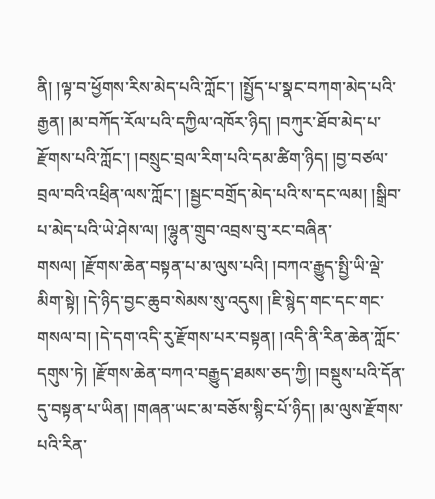ནི། །ལྟ་བ་ཕྱོགས་རིས་མེད་པའི་ཀློང་། །སྤྱོད་པ་སྣང་བཀག་མེད་པའི་རྒྱན། །མ་བཀོད་རོལ་པའི་དཀྱིལ་འཁོར་ཉིད། །བཀུར་ཐོབ་མེད་པ་རྫོགས་པའི་ཀློང་། །བསྲུང་བྲལ་རིག་པའི་དམ་ཚིག་ཉིད། །བྱ་བཙལ་བྲལ་བའི་འཕྲིན་ལས་ཀློང་། །སྦྱང་བགྲོད་མེད་པའི་ས་དང་ལམ། །སྒྲིབ་པ་མེད་པའི་ཡེ་ཤེས་ལ། །ལྷུན་གྲུབ་འབྲས་བུ་རང་བཞིན་གསལ། །རྫོགས་ཆེན་བསྟན་པ་མ་ལུས་པའི། །བཀའ་རྒྱུད་སྤྱི་ཡི་ལྡེ་མིག་སྟེ། །དེ་ཉིད་བྱང་ཆུབ་སེམས་སུ་འདུས། །ཇི་སྙེད་གང་དང་གང་གསལ་བ། །དེ་དག་འདི་རུ་རྫོགས་པར་བསྟན། །འདི་ནི་རིན་ཆེན་ཀློང་དགུས་ཏེ། །རྫོགས་ཆེན་བཀའ་བརྒྱུད་ཐམས་ཅད་ཀྱི། །བསྡུས་པའི་དོན་དུ་བསྟན་པ་ཡིན། །གཞན་ཡང་མ་བཅོས་སྙིང་པོ་ཉིད། །མ་ལུས་རྫོགས་པའི་རིན་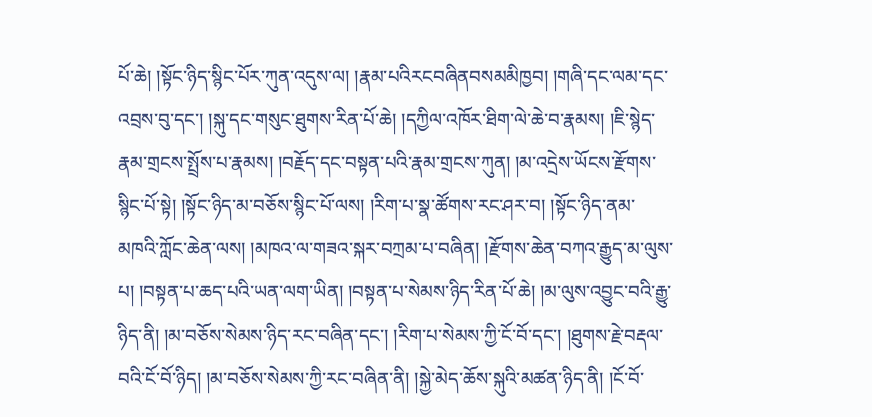པོ་ཆེ། །སྟོང་ཉིད་སྙིང་པོར་ཀུན་འདུས་ལ། །རྣམ་པའིརངབཞིནབསམམིཁྱབ། །གཞི་དང་ལམ་དང་འབྲས་བུ་དང་། །སྐུ་དང་གསུང་ཐུགས་རིན་པོ་ཆེ། །དཀྱིལ་འཁོར་ཐིག་ལེ་ཆེ་བ་རྣམས། །ཇི་སྙེད་རྣམ་གྲངས་སྤྲོས་པ་རྣམས། །བརྗོད་དང་བསྟན་པའི་རྣམ་གྲངས་ཀུན། །མ་འདྲེས་ཡོངས་རྫོགས་སྙིང་པོ་སྟེ། །སྟོང་ཉིད་མ་བཅོས་སྙིང་པོ་ལས། །རིག་པ་སྣ་ཚོགས་རང་ཤར་བ། །སྟོང་ཉིད་ནམ་མཁའི་ཀློང་ཆེན་ལས། །མཁའ་ལ་གཟའ་སྐར་བཀྲམ་པ་བཞིན། །རྫོགས་ཆེན་བཀའ་རྒྱུད་མ་ལུས་པ། །བསྟན་པ་ཆད་པའི་ཡན་ལག་ཡིན། །བསྟན་པ་སེམས་ཉིད་རིན་པོ་ཆེ། །མ་ལུས་འབྱུང་བའི་རྒྱུ་ཉིད་ནི། །མ་བཅོས་སེམས་ཉིད་རང་བཞིན་དང་། །རིག་པ་སེམས་ཀྱི་ངོ་བོ་དང་། །ཐུགས་རྗེ་བརྡལ་བའི་ངོ་བོ་ཉིད། །མ་བཅོས་སེམས་ཀྱི་རང་བཞིན་ནི། །སྐྱེ་མེད་ཆོས་སྐུའི་མཚན་ཉིད་ནི། །ངོ་བོ་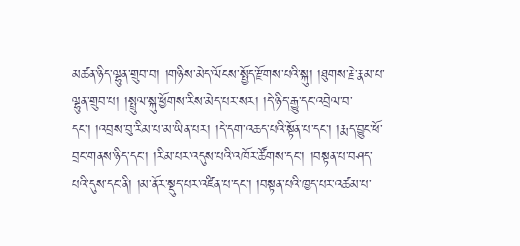མཚན་ཉིད་ལྷུན་གྲུབ་བ། །གཉིས་མེད་ལོངས་སྤྱོད་རྫོགས་པའི་སྐུ། །ཐུགས་རྗེ་རྣམ་པ་ལྷུན་གྲུབ་པ། །སྤྲུལ་སྐུ་ཕྱོགས་རིས་མེད་པར་སར། །དེ་ཉིད་རྒྱུ་དང་འབྲེལ་བ་དང་། །འབྲས་བུ་རིམ་པ་མ་ཡིན་པར། །དེ་དག་འཆད་པའི་སྟོན་པ་དང་། །རྨད་བྱུང་ཕོ་བྲང་གནས་ཉིད་དང་། །རིམ་པར་འདུས་པའི་འཁོར་ཚོགས་དང་། །བསྟན་པ་བཤད་པའི་དུས་དང་ནི། །མ་ནོར་སྡུད་པར་འཛིན་པ་དང་། །བསྟན་པའི་ཁྱད་པར་འཚམ་པ་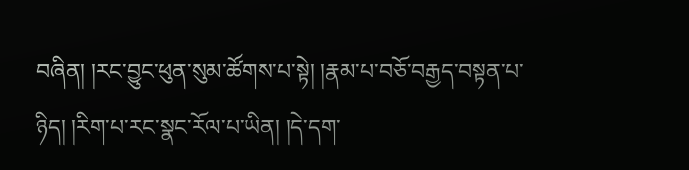བཞིན། །རང་བྱུང་ཕུན་སུམ་ཚོགས་པ་སྟེ། །རྣམ་པ་བཅོ་བརྒྱད་བསྟན་པ་ཉིད། །རིག་པ་རང་སྣང་རོལ་པ་ཡིན། །དེ་དག་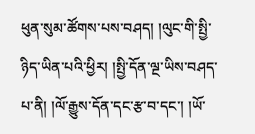ཕུན་སུམ་ཚོགས་པས་བཤད། །ལུང་གི་སྤྱི་ཉིད་ཡིན་པའི་ཕྱིར། །སྤྱི་དོན་ལྔ་ཡིས་བཤད་པ་ནི། །ལོ་རྒྱུས་དོན་དང་རྩ་བ་དང་། །ཡོ་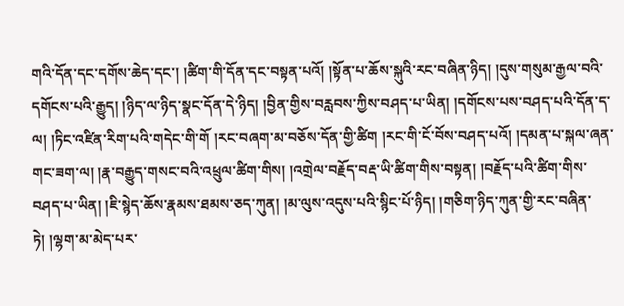གའི་དོན་དང་དགོས་ཆེད་དང་། །ཚིག་གི་དོན་དང་བསྟན་པའོ། །སྟོན་པ་ཆོས་སྐུའི་རང་བཞིན་ཉིད། །དུས་གསུམ་རྒྱལ་བའི་དགོངས་པའི་རྒྱུད། །ཉིད་ལ་ཉིད་སྣང་དོན་དེ་ཉིད། །བྱིན་གྱིས་བརླབས་ཀྱིས་བཤད་པ་ཡིན། །དགོངས་པས་བཤད་པའི་དོན་ད་ལ། །ཏིང་འཛིན་རིག་པའི་གདེང་གི་གོ །རང་བཞག་མ་བཅོས་དོན་གྱི་ཚིག །རང་གི་ངོ་བོས་བཤད་པའོ། །དམན་པ་སྐལ་ཞན་གང་ཟག་ལ། །རྣ་བརྒྱུད་གསང་བའི་འཕྲུལ་ཚིག་གིས། །འགྲེལ་བརྗོད་བརྡ་ཡི་ཚིག་གིས་བསྟན། །བརྗོད་པའི་ཚིག་གིས་བཤད་པ་ཡིན། །ཇི་སྙེད་ཆོས་རྣམས་ཐམས་ཅད་ཀུན། །མ་ལུས་འདུས་པའི་སྙིང་པོ་ཉིད། །གཅིག་ཉིད་ཀུན་གྱི་རང་བཞིན་ཏེ། །ལྷག་མ་མེད་པར་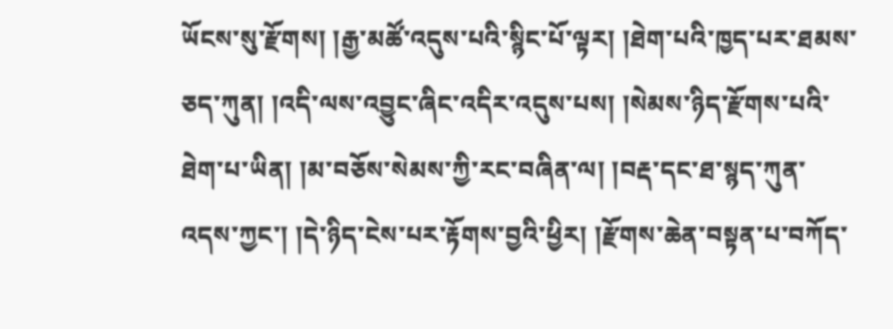ཡོངས་སུ་རྫོགས། །རྒྱ་མཚོ་འདུས་པའི་སྙིང་པོ་ལྟར། །ཐེག་པའི་ཁྱད་པར་ཐམས་ཅད་ཀུན། །འདི་ལས་འབྱུང་ཞིང་འདིར་འདུས་པས། །སེམས་ཉིད་རྫོགས་པའི་ཐེག་པ་ཡིན། །མ་བཅོས་སེམས་ཀྱི་རང་བཞིན་ལ། །བརྡ་དང་ཐ་སྙད་ཀུན་འདས་ཀྱང་། །དེ་ཉིད་ངེས་པར་རྟོགས་བྱའི་ཕྱིར། །རྫོགས་ཆེན་བསྟན་པ་བཀོད་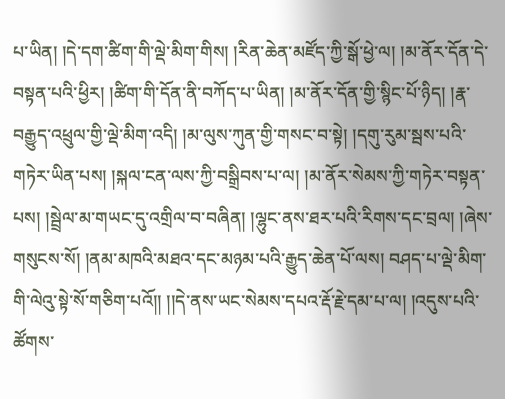པ་ཡིན། །དེ་དག་ཚིག་གི་ལྡེ་མིག་གིས། །རིན་ཆེན་མཛོད་ཀྱི་སྒོ་ཕྱེ་ལ། །མ་ནོར་དོན་དེ་བསྟན་པའི་ཕྱིར། །ཚིག་གི་དོན་ནི་བཀོད་པ་ཡིན། །མ་ནོར་དོན་གྱི་སྙིང་པོ་ཉིད། །རྣ་བརྒྱུད་འཕྲུལ་གྱི་ལྡེ་མིག་འདི། །མ་ལུས་ཀུན་གྱི་གསང་བ་སྟེ། །དགུ་རུམ་སྦས་པའི་གཏེར་ཡིན་པས། །སྐལ་ངན་ལས་ཀྱི་བསྒྲིབས་པ་ལ། །མ་ནོར་སེམས་ཀྱི་གཏེར་བསྟན་པས། །སྦྲེལ་མ་གཡང་དུ་འགྲིལ་བ་བཞིན། །ལྷུང་ནས་ཐར་པའི་རིགས་དང་བྲལ། །ཞེས་གསུངས་སོ། །ནམ་མཁའི་མཐའ་དང་མཉམ་པའི་རྒྱུད་ཆེན་པོ་ལས། བཤད་པ་ལྡེ་མིག་གི་ལེའུ་སྟེ་སོ་གཅིག་པའོ།། །།དེ་ནས་ཡང་སེམས་དཔའ་རྡོ་རྗེ་དམ་པ་ལ། །འདུས་པའི་ཚོགས་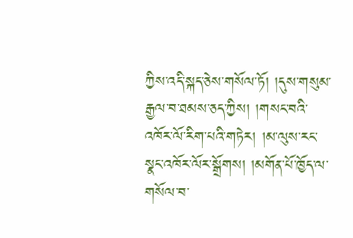ཀྱིས་འདི་སྐད་ཅེས་གསོལ་ཏོ། །དུས་གསུམ་རྒྱལ་བ་ཐམས་ཅད་ཀྱིས། །གསང་བའི་འཁོར་ལོ་རིག་པའི་གཏེར། །མ་ལུས་རང་སྣང་འཁོར་ལོར་སྒྲོགས། །མགོན་པོ་ཁྱོད་ལ་གསོལ་བ་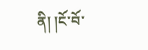ནི། །ངོ་བོ་